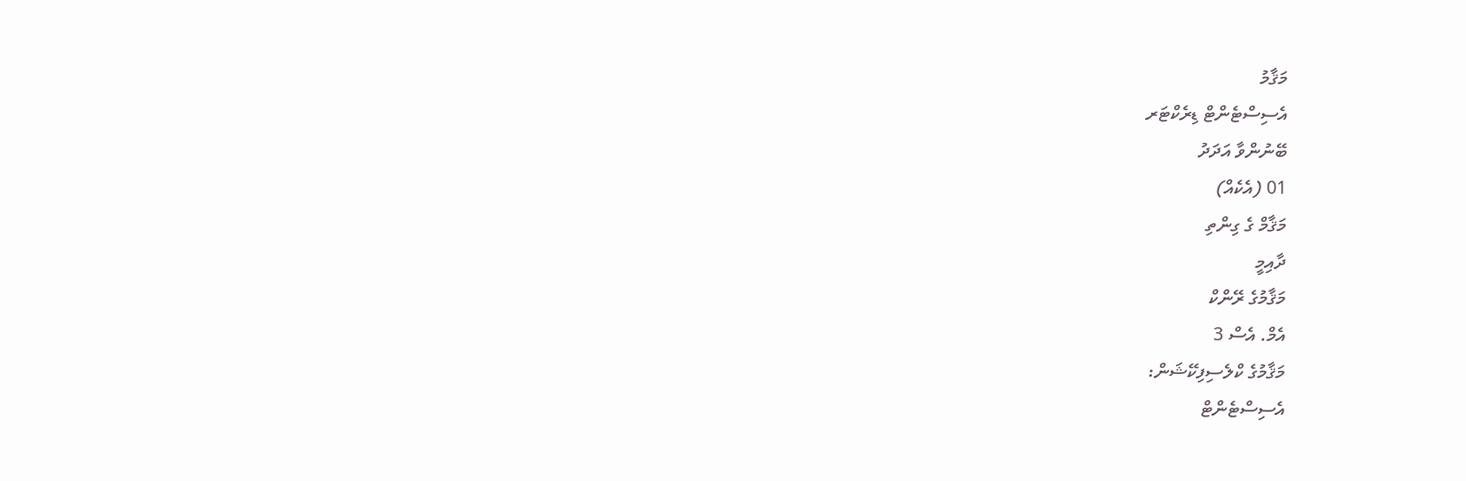މަޤާމު
އެސިސްޓެންޓް ޑިރެކްޓަރ
ބޭނުންވާ އަދަދު
01 (އެކެއް)
މަޤާމް ގެ ގިންތި
ދާއިމީ
މަޤާމުގެ ރޭންކް
އެމް. އެސް 3
މަޤާމުގެ ކްލެސިފިކޭޝަން:
އެސިސްޓެންޓް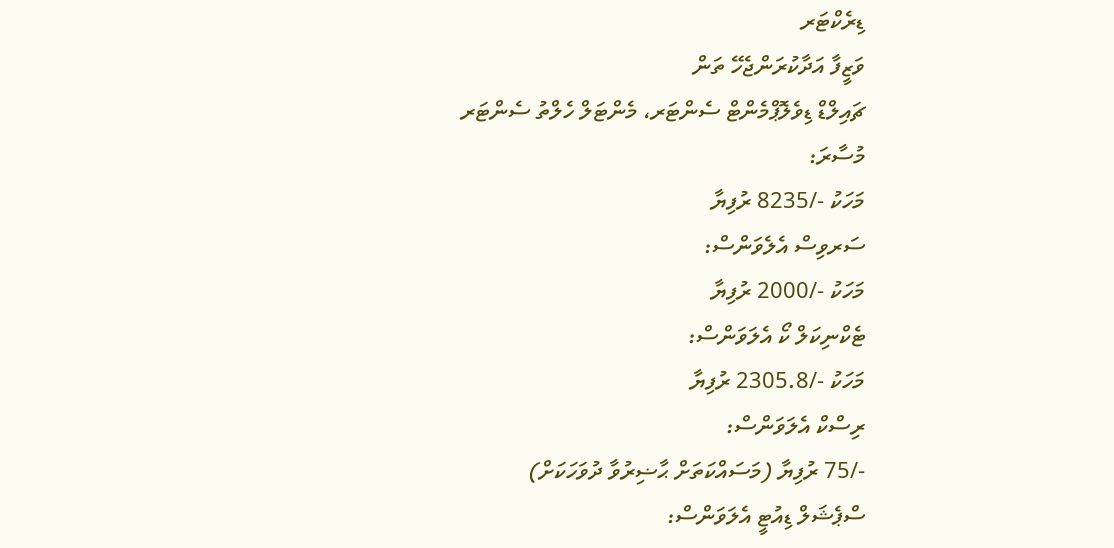ޑިރެކްޓަރ
ވަޒީފާ އަދާކުރަންޖެހޭ ތަން
ޗައިލްޑް ޑިވެލޮޕްމެންޓް ސެންޓަރ، މެންޓަލް ހެލްތު ސެންޓަރ
މުސާރަ:
މަހަކު -/8235 ރުފިޔާ
ސަރވިސް އެލެވަންސް:
މަހަކު -/2000 ރުފިޔާ
ޓެކްނިކަލް ކޯ އެލަވަންސް:
މަހަކު -/2305.8 ރުފިޔާ
ރިސްކް އެލަވަންސް:
-/75 ރުފިޔާ (މަސައްކަތަށް ޙާޟިރުވާ ދުވަހަކަށް)
ސްޕެޝަލް ޑިއުޓީ އެލަވަންސް: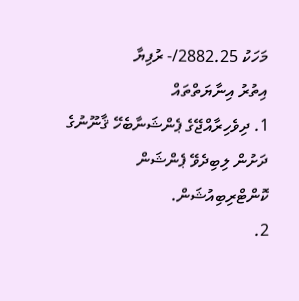މަހަކު 2882.25/- ރުފިޔާ
އިތުރު އިނާޔަތްތައް
1. ދިވެހިރާއްޖޭގެ ޕެންޝަނާބެހޭ ޤާނޫނުގެ ދަށުން ލިބިދެވޭ ޕެންޝަން ކޮންޓްރިބިއުޝަން.
2.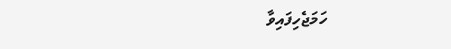ހަމަޖެހިފައިވާ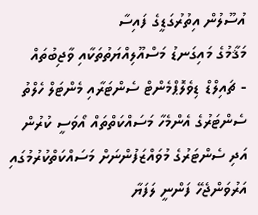އުސޫލުން އިތުރުގަޑީގެ ފައިސާ
މަޤާމުގެ މައިގަނޑު މަސްއޫލިއްޔަތުތަކާއި ވާޖިބުތައް
- ޗައިލްޑް ޑިވެލޮޕްމެންޓް ސެންޓަރާއި މެންޓަލް ހެލްތު ސެންޓަރުގެ އެންމެހާ މަސައްކަތްތައް އޯވަސީ ކުރުން އަދި ސެންޓަރުގެ މުވައްޒަފުންނަށް މަސައްކަތްކުރުމުގައި އަރުވަންޖެހޭ ފަންނީ ލަފަޔާ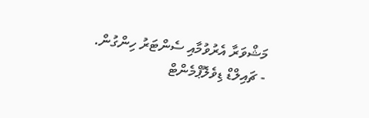މަޝްވަރާ އެރުވުމާއި ސެންޓަރު ހިންގުން.
- ޗައިލްޑް ޑިވެލޮޕްމެންޓް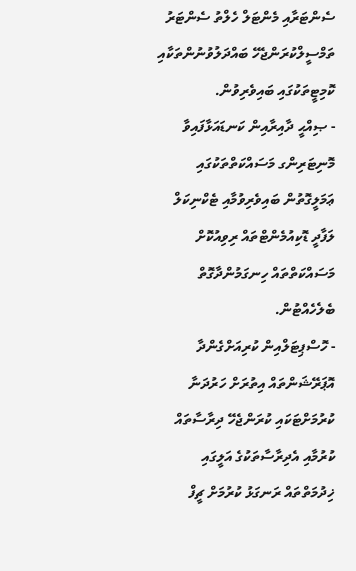ސެންޓަރާއި މެންޓަލް ހެލްތު ސެންޓަރު ތަމްސީލްކުރަންޖެހޭ ބައްދަލުވުނުންތަކާއި ކޮމިޓީތަކުގައި ބައިވެރިވުން.
- ޞިއްޙީ ދާއިރާއިން ކަނޑައަޅާފައިވާ މޮނިޓަރިންގ މަސައްކަތްތަކުގައި ޢަމަލީގޮތުން ބައިވެރިވުމާއި ޓެކްނިކަލް ލަފާދީ ޑޮކިއުމެންޓްތައް ރިވިއުކޮށް މަސައްކަތްތައް ހިނގަމުންދާގޮތް ބެލެހެއްޓުން.
- ހޮސްޕިޓަލްއިން ކުރިއަށްގެންދާ އޮޕަރޭޝަންތައް އިތުރަށް ހަރުދަނާ ކުރުމަށްޓަކައި ކުރަންޖެހޭ ދިރާސާތައް ކުރުމާއި އެދިރާސާތަކުގެ އަލީގައި ޚިދުމަތްތައް ރަނގަޅު ކުރުމަށް ޗީފް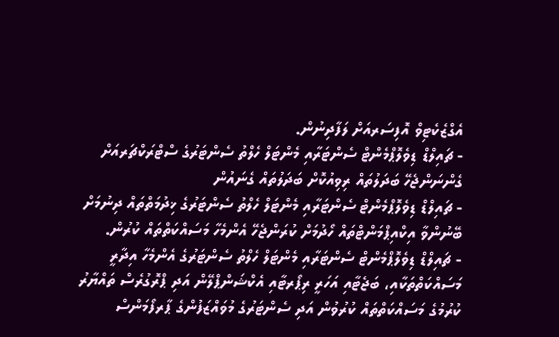އެގްޒެކެޓިވް އޮފިސަރއަށް ލަފާދިނުން.
- ޗައިލްޑް ޑިވެލޮޕްމެންޓް ސެންޓަރާއި މެންޓަލް ހެލްތު ސެންޓަރުގެ ސްޓްރަކްޗަރއަށް ގެންނަންޖެހޭ ބަދަލުތައް ރިވިއުކޮށް ބަދަލުތައް ގެނައުން
- ޗައިލްޑް ޑިވެލޮޕްމެންޓް ސެންޓަރާއި މެންޓަލް ހެލްތު ސެންޓަރުގެ ޚިދުމަތްތައް ދިނުމަށް ބޭނުންވާ އިކްއިޕްމަންޓްތައް ހޯދުމަށް ކުރަންޖެހޭ އެންމެހާ މަސައްކަތްތައް ކުރުން.
- ޗައިލްޑް ޑިވެލޮޕްމެންޓް ސެންޓަރާއި މެންޓަލް ހެލްތު ސެންޓަރުގެ އެންމެހާ އިދާރީ މަސައްކަތްތަކާއި، ބަޖެޓާއި އަހަރީ ރިޕޯރޓާއި އެކްޝަންޕްލޭން އަދި ޕްރޮގުރެސް ތައްޔާރު ކުރުމުގެ މަސައްކަތްތައް ކުރުވުން އަދި ސެންޓަރުގެ މުވައްޒަފުންގެ ޕާރފޯމަންސް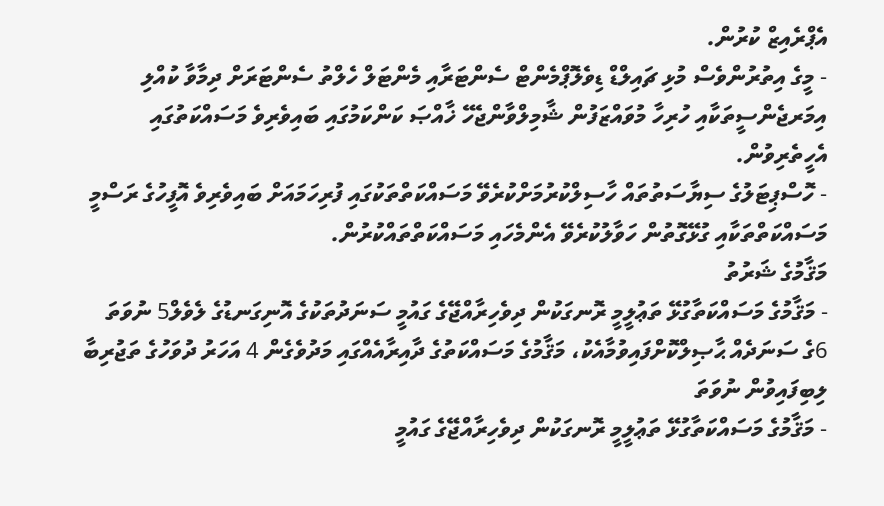އެޕްރެއިޒް ކުރުން.
- މީގެ އިތުރުންވެސް މުޅި ޗައިލްޑް ޑިވެލޮޕްމެންޓް ސެންޓަރާއި މެންޓަލް ހެލްތު ސެންޓަރަށް ދިމާވާ ކުއްލި އިމަރޖެންސީތަކާއި ހުރިހާ މުވައްޒަފުން ޝާމިލްވާންޖެހޭ ޚާއްޞަ ކަންކަމުގައި ބައިވެރިވެ މަސައްކަތުގައި އެހީތެރިވުން.
- ހޮސްޕިޓަލުގެ ސިޔާސަތުތައް ހާސިލްކުރުމަށްކުރެވޭ މަސައްކަތްތަކުގައި ފުރިހަމައަށް ބައިވެރިވެ އޮފީހުގެ ރަސްމީ މަސައްކަތްތަކާއި ގުޅޭގޮތުން ހަވާލުކުރެވޭ އެންމެހައި މަސައްކަތްތައްކުރުން.
މަޤާމުގެ ޝަރުތު
- މަޤާމުގެ މަސައްކަތާގުޅޭ ތަޢުލީމީ ރޮނގަކުން ދިވެހިރާއްޖޭގެ ގައުމީ ސަނަދުތަކުގެ އޮނިގަނޑުގެ ލެވެލް5 ނުވަތަ 6ގެ ސަނަދެއް ޙާޞިލްކޮށްފައިވުމާއެކު، މަޤާމުގެ މަސައްކަތުގެ ދާއިރާއެއްގައި މަދުވެގެން 4 އަހަރު ދުވަހުގެ ތަޖުރިބާ ލިބިފައިވުން ނުވަތަ
- މަޤާމުގެ މަސައްކަތާގުޅޭ ތަޢުލީމީ ރޮނގަކުން ދިވެހިރާއްޖޭގެ ގައުމީ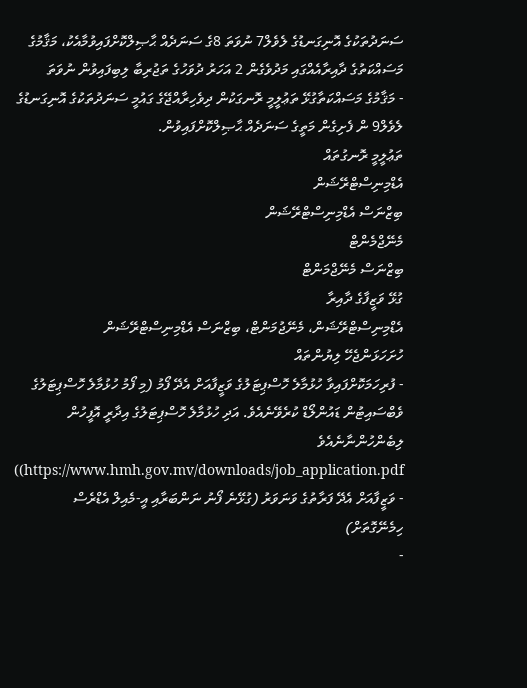ސަނަދުތަކުގެ އޮނިގަނޑުގެ ލެވެލް7 ނުވަތަ 8ގެ ސަނަދެއް ޙާޞިލްކޮށްފައިވުމާއެކު، މަޤާމުގެ މަސައްކަތުގެ ދާއިރާއެއްގައި މަދުވެގެން 2 އަހަރު ދުވަހުގެ ތަޖުރިބާ ލިބިފައިވުން ނުވަތަ
- މަޤާމުގެ މަސައްކަތާގުޅޭ ތަޢުލީމީ ރޮނގަކުން ދިވެހިރާއްޖޭގެ ގައުމީ ސަނަދުތަކުގެ އޮނިގަނޑުގެ ލެވެލް9 ން ފެށިގެން މަތީގެ ސަނަދެއް ޙާޞިލްކޮށްފައިވުން.
ތަޢުލީމީ ރޮނގުތައް
އެޑްމިނިސްޓްރޭޝަން
ބިޒްނަސް އެޑްމިނިސްޓްރޭޝަން
މެނޭޖްމެންޓް
ބިޒްނަސް މެނޭޖްމަންޓް
ގުޅޭ ވަޒީފާގެ ދާއިރާ
އެޑްމިނިސްޓްރޭޝަން، މެނޭޖުމަންޓް، ބިޒްނަސް އެޑްމިނިސްޓްރޭޝަން
ހުށަހަޅަންޖެހޭ ލިޔުންތައް
- ފުރިހަމަކޮށްފައިވާ ހުޅުމާލެ ހޮސްޕިޓަލުގެ ވަޒީފާއަށް އެދޭ ފޯމު (މި ފޯމު ހުޅުމާލެ ހޮސްޕިޓަލުގެ ވެބްސައިޓުން ޑައުންލޯޑް ކުރެވޭނެއެވެ. އަދި ހުޅުމާލެ ހޮސްޕިޓަލުގެ އިދާރީ އޮފީހުން ލިބެންހުންނާނެއެވެ https://www.hmh.gov.mv/downloads/job_application.pdf))
- ވަޒީފާއަށް އެދޭ ފަރާތުގެ ވަނަވަރު (ގުޅޭނެ ފޯނު ނަންބަރާއި އީ-މެއިލް އެޑްރެސް ހިމެނޭގޮތަށް)
-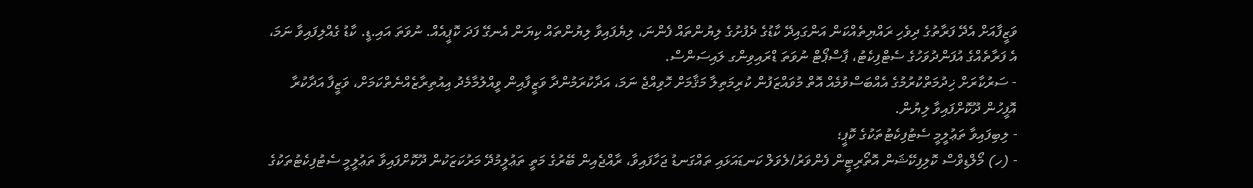ވަޒީފާއަށް އެދޭ ފަރާތުގެ ދިވެހި ރައްޔިތެއްކަން އަންގައިދޭ ކާޑުގެ ދެފުށުގެ ލިޔުންތައް ފެންނަ، ލިޔެފައިވާ ލިޔުންތައް ކިޔަން އެނގޭ ފަދަ ކޮޕީއެއް. ނުވަތަ އައި.ޑީ. ކާޑު ގެއްލިފައިވާ ނަމަ، އެ ފަރާތެއްގެ އުފަންދުވަހުގެ ސެޓްފިކެޓު، ޕާސްޕޯޓް ނުވަތަ ޑްރައިވިންގ ލައިސަންސް.
- ސަރުކާރަށް ޚިދުމަތްކުރުމުގެ އެއްބަސްވުމެއް އޮތް މުވައްޒަފުން ކުރިމަތިލާ މަޤާމަށް ހޮވިއްޖެ ނަމަ، އަދާކުރަމުންދާ ވަޒީފާއިން ވީއްލުމާމެދު އިއުތިރާޒެއްނެތްކަމަށް، ވަޒީފާ އަދާކުރާ އޮފީހުން ދޫކޮށްފައިވާ ލިޔުން.
- ލިބިފައިވާ ތަޢުލީމީ ސެޓުފިކެޓުތަކުގެ ކޮޕީ؛
- (ހ) މޯލްޑިވްސް ކޮލިފިކޭޝަން އޮތޯރިޓީން ފެންވަރު/ލެވަލް ކަނޑައަޅައި ތައްގަނޑު ޖަހާފައިވާ، ރާއްޖެއިން ބޭރުގެ މަތީ ތަޢުލީމުދޭ މަރުކަޒަކުން ދޫކޮށްފައިވާ ތަޢުލީމީ ސެޓުފިކެޓުތަކުގެ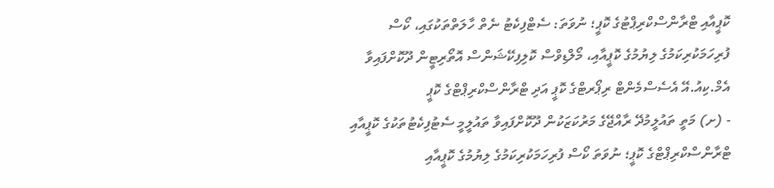ކޮޕީއާއި ޓްރާންސްކްރިޕްޓުގެ ކޮޕީ؛ ނުވަތަ: ސެޓްފިކެޓު ނެތް ހާލަތްތަކުގައި، ކޯސް ފުރިހަމަކުރިކަމުގެ ލިޔުމުގެ ކޮޕީއާއި، މޯލްޑިވްސް ކޮލިފިކޭޝަންސް އޮތޯރިޓީން ދޫކޮށްފައިވާ އެމް.ކިއު.އޭ އެސެސްމެންޓް ރިޕޯރޓްގެ ކޮޕީ އަދި ޓްރާންސްކްރިޕްޓްގެ ކޮޕީ
- (ށ) މަތީ ތައުލީމުދޭ ރާއްޖޭގެ މަރުކަޒަކުން ދޫކޮށްފައިވާ ތައުލީމީ ސެޓުފިކެޓުތަކުގެ ކޮޕީއާއި ޓްރާންސްކްރިޕްޓްގެ ކޮޕީ؛ ނުވަތަ ކޯސް ފުރިހަމަކުރިކަމުގެ ލިޔުމުގެ ކޮޕީއާއި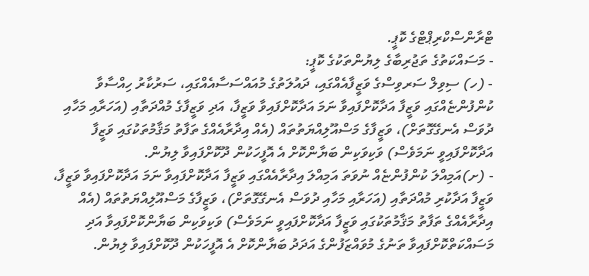ޓްރާންސްކްރިޕްޓްގެ ކޮޕީ.
- މަސައްކަތުގެ ތަޖުރިބާގެ ލިޔުންތަކުގެ ކޮޕީ:
- (ހ) ސިވިލް ސަރވިސްގެ ވަޒީފާއެއްގައި، ދައުލަތުގެ މުއައްސަސާއެއްގައި، ސަރުކާރު ހިއްސާވާ ކުންފުންޏެއްގައި ވަޒީފާ އަދާކޮށްފައިވާ ނަމަ އަދާކޮށްފައިވާ ވަޒީފާ، އަދި ވަޒީފާގެ މުއްދަތާއި (އަހަރާއި މަހާއި ދުވަސް އެނގޭގޮތަށް)، ވަޒީފާގެ މަސްއޫލިއްޔަތުތައް (އެއް އިދާރާއެއްގެ ތަފާތު މަޤާމުތަކުގައި ވަޒީފާ އަދާކޮށްފައިވީ ނަމަވެސް) ވަކިވަކިން ބަޔާންކޮށް އެ އޮފީހަކުން ދޫކޮށްފައިވާ ލިޔުން.
- (ށ)އަމިއްލަ ކުންފުންޏެއް ނުވަތަ އަމިއްލަ އިދާރާއެއްގައި ވަޒީފާ އަދާކޮށްފައިވާ ނަމަ އަދާކޮށްފައިވާ ވަޒީފާ، ވަޒީފާ އަދާކުރި މުއްދަތާއި (އަހަރާއި މަހާއި ދުވަސް އެނގޭގޮތަށް)، ވަޒީފާގެ މަސްއޫލިއްޔަތުތައް (އެއް އިދާރާއެއްގެ ތަފާތު މަޤާމުތަކުގައި ވަޒީފާ އަދާކޮށްފައިވީ ނަމަވެސް) ވަކިވަކިން ބަޔާންކޮށްފައިވާ އަދި މަސައްކަތްކޮށްފައިވާ ތަނުގެ މުވައްޒަފުންގެ އަދަދު ބަޔާންކޮށް އެ އޮފީހަކުން ދޫކޮށްފައިވާ ލިޔުން.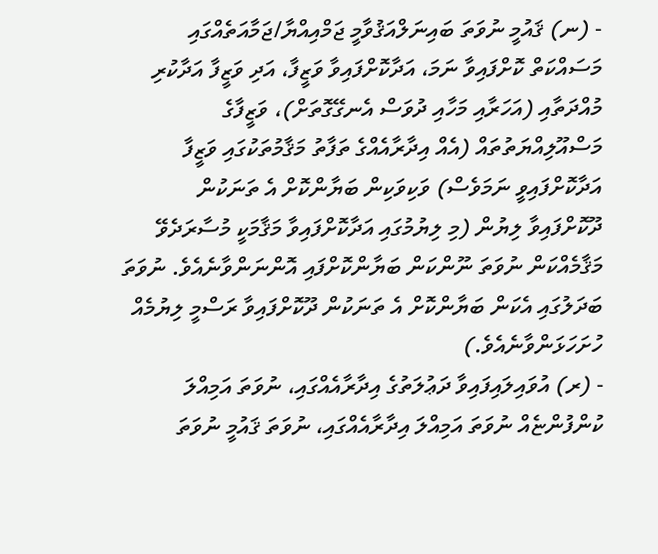- (ނ) ޤައުމީ ނުވަތަ ބައިނަލްއަޤުވާމީ ޖަމްއިއްޔާ/ޖަމާއަތެއްގައި މަސައްކަތް ކޮށްފައިވާ ނަމަ، އަދާކޮށްފައިވާ ވަޒީފާ، އަދި ވަޒީފާ އަދާކުރި މުއްދަތާއި (އަހަރާއި މަހާއި ދުވަސް އެނގޭގޮތަށް)، ވަޒީފާގެ މަސްއޫލިއްޔަތުތައް (އެއް އިދާރާއެއްގެ ތަފާތު މަޤާމުތަކުގައި ވަޒީފާ އަދާކޮށްފައިވީ ނަމަވެސް) ވަކިވަކިން ބަޔާންކޮށް އެ ތަނަކުން ދޫކޮށްފައިވާ ލިޔުން (މި ލިޔުމުގައި އަދާކޮށްފައިވާ މަޤާމަކީ މުސާރަދެވޭ މަޤާމެއްކަން ނުވަތަ ނޫންކަން ބަޔާންކޮށްފައި އޮންނަންވާނެއެވެ. ނުވަތަ ބަދަލުގައި އެކަން ބަޔާންކޮށް އެ ތަނަކުން ދޫކޮށްފައިވާ ރަސްމީ ލިޔުމެއް ހުށަހަޅަންވާނެއެވެ.)
- (ރ) އުވައިލައިފައިވާ ދަޢުލަތުގެ އިދާރާއެއްގައި، ނުވަތަ އަމިއްލަ ކުންފުންޏެއް ނުވަތަ އަމިއްލަ އިދާރާއެއްގައި، ނުވަތަ ޤައުމީ ނުވަތަ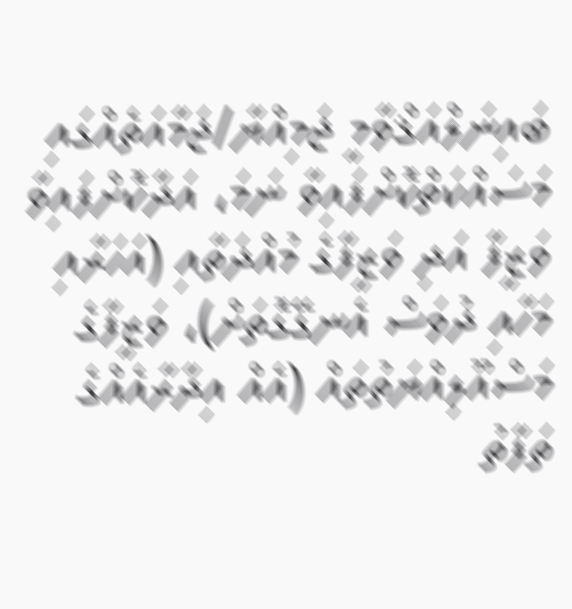ބައިނަލްއަޤްވާމީ ޖަމިއްޔާ/ޖަމާއަތެއްގައި މަސައްކަތްކޮށްފައިވާ ނަމަ، އަދާކޮށްފައިވާ ވަޒީފާ އަދި ވަޒީފާގެ މުއްދަތާއި (އަހަރާއި މަހާއި ދުވަސް އެނގޭގޮތަށް)، ވަޒީފާގެ މަސްއޫލިއްޔަތުތައް (އެއް އިދާރާއެއްގެ ތަފާތު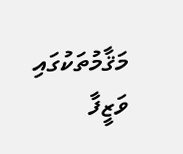މަޤާމުތަކުގައި ވަޒީފާ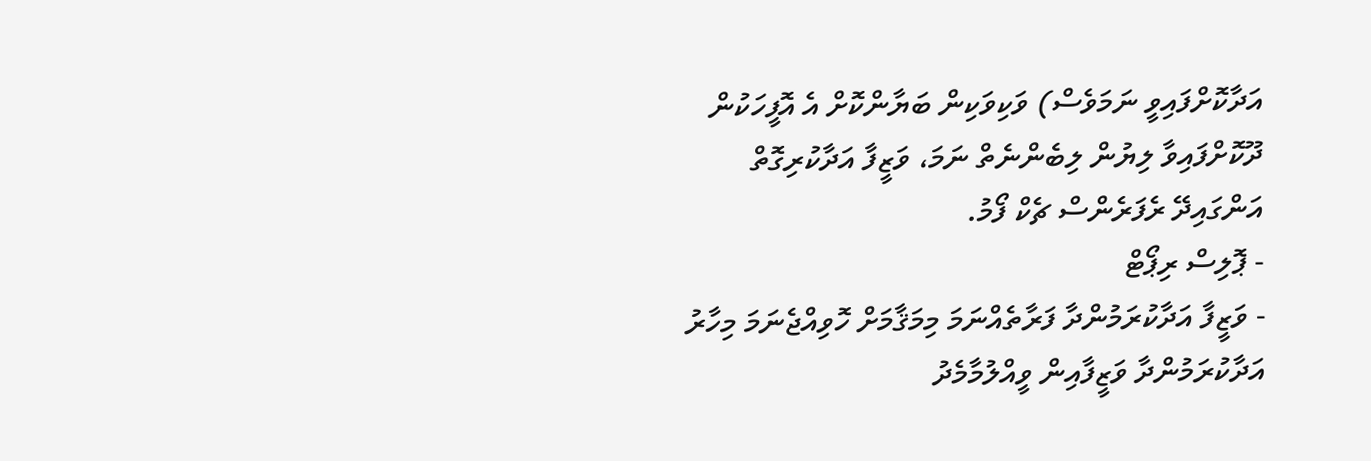އަދާކޮށްފައިވީ ނަމަވެސް) ވަކިވަކިން ބަޔާންކޮށް އެ އޮފީހަކުން ދޫކޮށްފައިވާ ލިޔުން ލިބެންނެތް ނަމަ، ވަޒީފާ އަދާކުރިގޮތް އަންގައިދޭ ރެފަރެންސް ޗެކް ފޯމު.
- ޕޮލިސް ރިޕޯޓް
- ވަޒީފާ އަދާކުރަމުންދާ ފަރާތެއްނަމަ މިމަޤާމަށް ހޮވިއްޖެނަމަ މިހާރު އަދާކުރަމުންދާ ވަޒީފާއިން ވީއްލުމާމެދު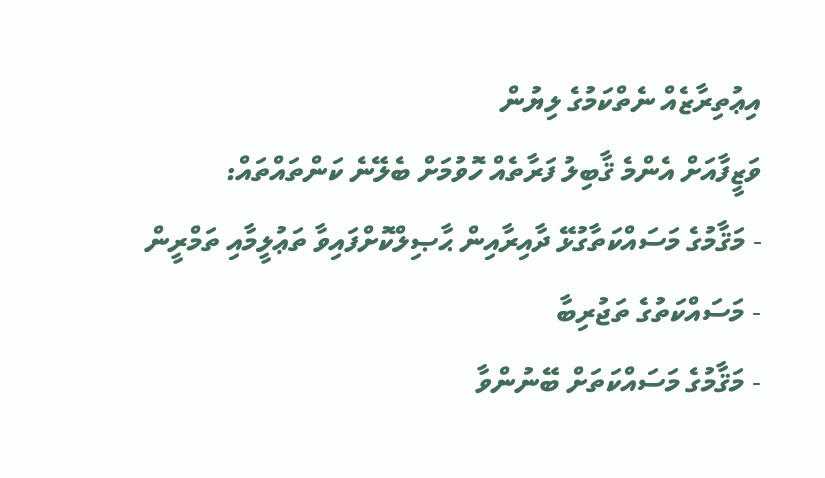އިޢުތިރާޒެއް ނެތްކަމުގެ ލިޔުން
ވަޒީފާއަށް އެންމެ ޤާބިލު ފަރާތެއް ހޮވުމަށް ބެލޭނެ ކަންތައްތައް:
- މަޤާމުގެ މަސައްކަތާގުޅޭ ދާއިރާއިން ޙާޞިލްކޮށްފައިވާ ތަޢުލީމާއި ތަމްރީން
- މަސައްކަތުގެ ތަޖުރިބާ
- މަޤާމުގެ މަސައްކަތަށް ބޭނުންވާ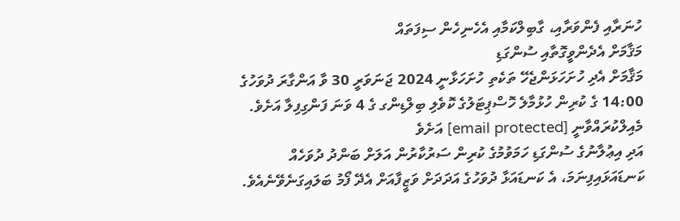ހުނަރާއި ފެންވަރާއި، ގާބިލްކަމާއި އެހެނިހެން ސިފަތައް
މަޤާމަށް އެދެންވީގޮތާއި ސުންގަޑި
މަޤާމަށް އެދި ހުށަހަޅަންޖެހޭ ތަކެތި ހުށަހަޅާނީ 2024 ޖަނަވަރީ 30 ވާ އަންގާރަ ދުވަހުގެ 14:00 ގެ ކުރިން ހުޅުމާލެ ހޮސްޕިޓަލުގެ ކޮވެލި ބިލްޑިންގ ގެ 4 ވަނަ ފަންގިފިލާ އަށެވެ. މެއިލްކުރައްވާނީ [email protected] އަށެވެ
އަދި އިޢުލާނުގެ ސުންގަޑި ހަމަވުމުގެ ކުރިން ސަރުކާރުން އަލަށް ބަންދު ދުވަހެއް ކަނޑައަޅައިފިނަމަ، އެ ކަނޑައަޅާ ދުވަހުގެ އަދަދަށް ވަޒީފާއަށް އެދޭ ފޯމު ބަލައިގަނެވޭނެއެވެ.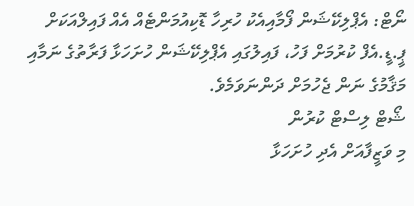ނޯޓް: އެޕްލިކޭޝަން ފޯމާއިއެކު ހުރިހާ ޑޮކިއުމަންޓެއް އެއް ފައިލްއަކަށް ޕީ.ޑީ.އެފް ކުރުމަށް ފަހު، ފައިލުގައި އެޕްލިކޭޝަން ހުށަހަޅާ ފަރާތުގެ ނަމާއި މަޤާމުގެ ނަން ޖެހުމަށް ދަންނަވަމެވެ.
ޝޯޓް ލިސްޓް ކުރުން
މި ވަޒީފާއަށް އެދި ހުށަހަޅާ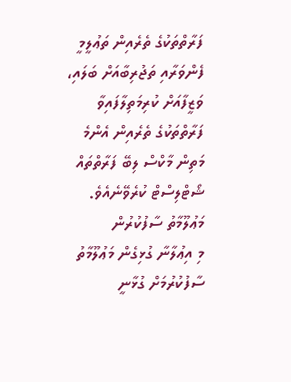ފަރާތްތަކުގެ ތެރެއިން ތަޢުލީމީ ފެންވަރާއި ތަޖުރިބާއަށް ބަލައި، ވަޒީފާއަށް ކުރިމަތިލާފައިވާ ފަރާތްތަކުގެ ތެރެއިން އެންމެ މަތިން މާކްސް ލިބޭ ފަރާތްތައް ޝޯޓްލިސްޓް ކުރެވޭނެއެވެ.
މަޢުލޫމާތު ސާފުކުރުން
މި އިޢުލާނާ ގުޅިގެން މަޢުލޫމާތު ސާފުކުރުމަށް ގުޅާނީ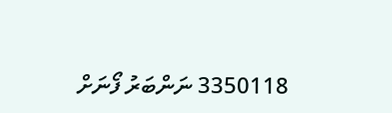3350118 ނަންބަރު ފޯނަށް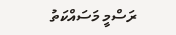ރަސްމީ މަސައްކަތު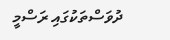ދުވަސްތަކުގައި ރަސްމީ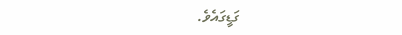ގަޑީގައެވެ.